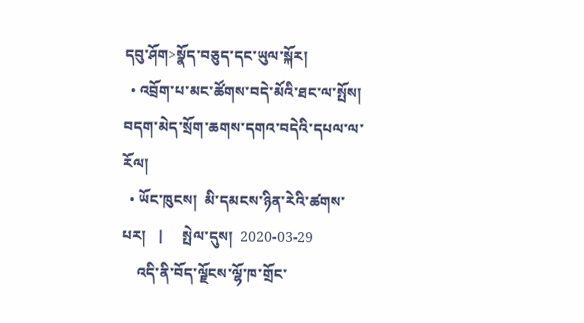དབུ་ཤོག>སྣོད་བཅུད་དང་ཡུལ་སྐོར།
  • འབྲོག་པ་མང་ཚོགས་བདེ་མོའི་ཐང་ལ་སྤོས། བདག་མེད་སྲོག་ཆགས་དགའ་བདེའི་དཔལ་ལ་རོལ།
  • ཡོང་ཁུངས།  མི་དམངས་ཉིན་རེའི་ཚགས་པར།   |     སྤེལ་དུས།  2020-03-29
    འདི་ནི་བོད་ལྗོངས་ལྷོ་ཁ་གྲོང་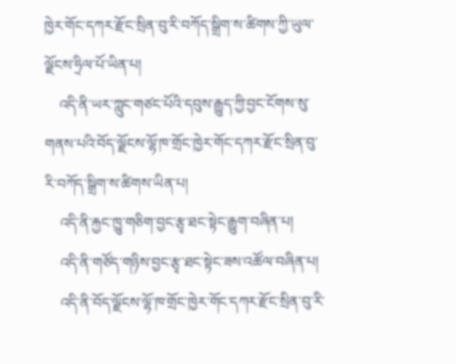ཁྱེར་གོང་དཀར་རྫོང་སྲིན་བུ་རི་བཀོད་སྒྲིག་ས་ཚིགས་ཀྱི་ཡུལ་ལྗོངས་ཧྲིལ་པོ་ཡིན་པ།
    འདི་ནི་ཡར་ཀླུང་གཙང་པོའི་དབུས་རྒྱུད་ཀྱི་བྱང་ངོགས་སུ་གནས་པའི་བོད་ལྗོངས་ལྷོ་ཁ་གྲོང་ཁྱེར་གོང་དཀར་རྫོང་སྲིན་བུ་རི་བཀོད་སྒྲིག་ས་ཚིགས་ཡིན་པ།
    འདི་ནི་རྐྱང་ཁྱུ་གཅིག་བྱང་རྩྭ་ཐང་སྟེང་རྒྱུག་བཞིན་པ།
    འདི་ནི་གཙོད་གཉིས་བྱང་རྩྭ་ཐང་སྟེང་ཟས་འཚོལ་བཞིན་པ།
    འདི་ནི་བོད་ལྗོངས་ལྷོ་ཁ་གྲོང་ཁྱེར་གོང་དཀར་རྫོང་སྲིན་བུ་རི་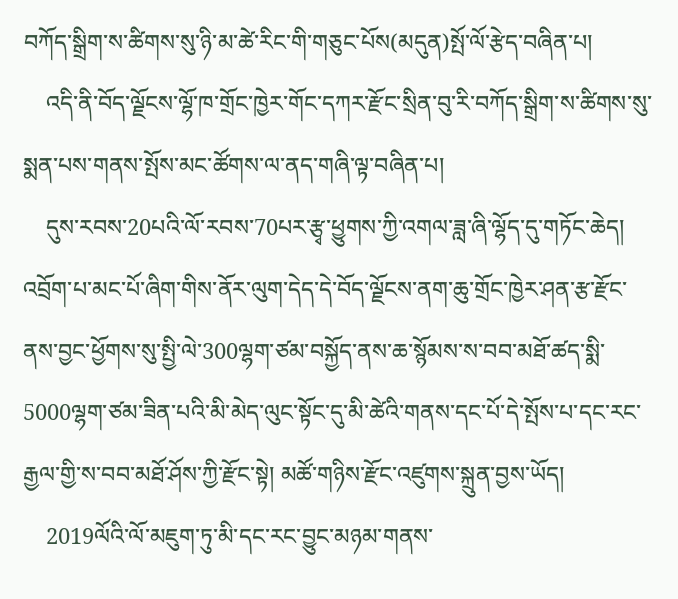བཀོད་སྒྲིག་ས་ཚིགས་སུ་ཉི་མ་ཚེ་རིང་གི་གཅུང་པོས(མདུན)སྤོ་ལོ་རྩེད་བཞིན་པ།
    འདི་ནི་བོད་ལྗོངས་ལྷོ་ཁ་གྲོང་ཁྱེར་གོང་དཀར་རྫོང་སྲིན་བུ་རི་བཀོད་སྒྲིག་ས་ཚིགས་སུ་སྨན་པས་གནས་སྤོས་མང་ཚོགས་ལ་ནད་གཞི་ལྟ་བཞིན་པ།
    དུས་རབས་20པའི་ལོ་རབས་70པར་རྩྭ་ཕྱུགས་ཀྱི་འགལ་ཟླ་ཞི་ལྷོད་དུ་གཏོང་ཆེད། འབྲོག་པ་མང་པོ་ཞིག་གིས་ནོར་ལུག་དེད་དེ་བོད་ལྗོངས་ནག་ཆུ་གྲོང་ཁྱེར་ཤན་རྩ་རྫོང་ནས་བྱང་ཕྱོགས་སུ་སྤྱི་ལེ་300ལྷག་ཙམ་བསྐྱོད་ནས་ཆ་སྙོམས་ས་བབ་མཐོ་ཚད་སྨི་5000ལྷག་ཙམ་ཟིན་པའི་མི་མེད་ལུང་སྟོང་དུ་མི་ཚེའི་གནས་དང་པོ་དེ་སྤོས་པ་དང་རང་རྒྱལ་གྱི་ས་བབ་མཐོ་ཤོས་ཀྱི་རྫོང་སྟེ། མཚོ་གཉིས་རྫོང་འཛུགས་སྐྲུན་བྱས་ཡོད།
    2019ལོའི་ལོ་མཇུག་ཏུ་མི་དང་རང་བྱུང་མཉམ་གནས་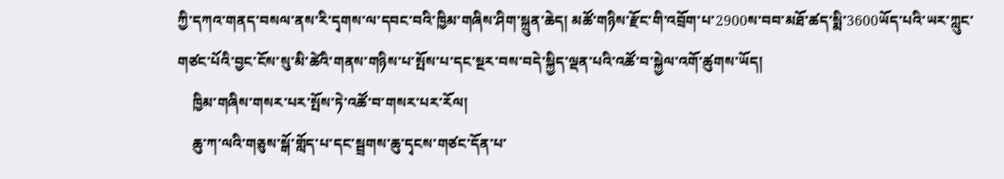ཀྱི་དཀའ་གནད་བསལ་ནས་རི་དྭགས་ལ་དབང་བའི་ཁྱིམ་གཞིས་ཤིག་སྐྲུན་ཆེད། མཚོ་གཉིས་རྫོང་གི་འབྲོག་པ་2900ས་བབ་མཐོ་ཚད་སྨི་3600ཡོད་པའི་ཡར་ཀླུང་གཙང་པོའི་བྱང་ངོས་སུ་མི་ཚེའི་གནས་གཉིས་པ་སྤོས་པ་དང་སྔར་བས་བདེ་སྐྱིད་ལྡན་པའི་འཚོ་བ་སྐྱེལ་འགོ་ཚུགས་ཡོད།
    ཁྱིམ་གཞིས་གསར་པར་སྤོས་ཏེ་འཚོ་བ་གསར་པར་རོལ།
    ཆུ་ཀ་ལའི་གཅུས་སྒོ་གློད་པ་དང་སྦྲགས་ཆུ་དྭངས་གཙང་དོན་པ་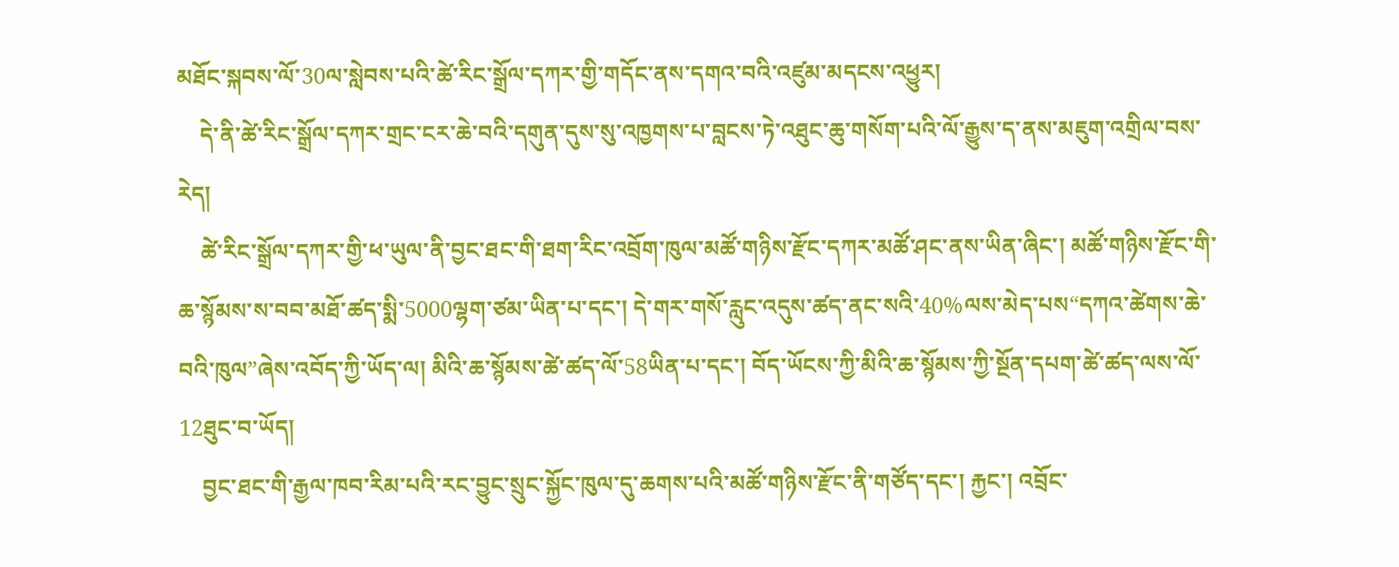མཐོང་སྐབས་ལོ་30ལ་སླེབས་པའི་ཚེ་རིང་སྒྲོལ་དཀར་གྱི་གདོང་ནས་དགའ་བའི་འཛུམ་མདངས་འཕྱུར།
    དེ་ནི་ཚེ་རིང་སྒྲོལ་དཀར་གྲང་ངར་ཆེ་བའི་དགུན་དུས་སུ་འཁྱགས་པ་བླངས་ཏེ་འཐུང་ཆུ་གསོག་པའི་ལོ་རྒྱུས་ད་ནས་མཇུག་འགྲིལ་བས་རེད།
    ཚེ་རིང་སྒྲོལ་དཀར་གྱི་ཕ་ཡུལ་ནི་བྱང་ཐང་གི་ཐག་རིང་འབྲོག་ཁུལ་མཚོ་གཉིས་རྫོང་དཀར་མཚོ་ཤང་ནས་ཡིན་ཞིང་། མཚོ་གཉིས་རྫོང་གི་ཆ་སྙོམས་ས་བབ་མཐོ་ཚད་སྨི་5000ལྷག་ཙམ་ཡིན་པ་དང་། དེ་གར་གསོ་རླུང་འདུས་ཚད་ནང་སའི་40%ལས་མེད་པས“དཀའ་ཚེགས་ཆེ་བའི་ཁུལ”ཞེས་འབོད་ཀྱི་ཡོད་ལ། མིའི་ཆ་སྙོམས་ཚེ་ཚད་ལོ་58ཡིན་པ་དང་། བོད་ཡོངས་ཀྱི་མིའི་ཆ་སྙོམས་ཀྱི་སྔོན་དཔག་ཚེ་ཚད་ལས་ལོ་12ཐུང་བ་ཡོད།
    བྱང་ཐང་གི་རྒྱལ་ཁབ་རིམ་པའི་རང་བྱུང་སྲུང་སྐྱོང་ཁུལ་དུ་ཆགས་པའི་མཚོ་གཉིས་རྫོང་ནི་གཙོད་དང་། རྐྱང་། འབྲོང་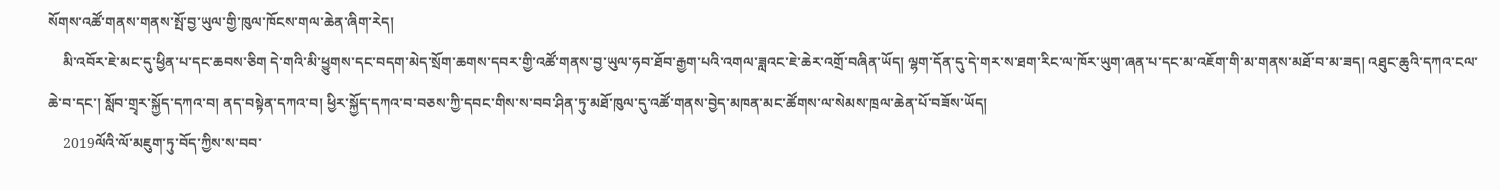སོགས་འཚོ་གནས་གནས་སྤོ་བྱ་ཡུལ་གྱི་ཁུལ་ཁོངས་གལ་ཆེན་ཞིག་རེད།
    མི་འབོར་ཇེ་མང་དུ་ཕྱིན་པ་དང་ཆབས་ཅིག དེ་གའི་མི་ཕྱུགས་དང་བདག་མེད་སྲོག་ཆགས་དབར་གྱི་འཚོ་གནས་བྱ་ཡུལ་ཧབ་ཐོབ་རྒྱག་པའི་འགལ་ཟླའང་ཇེ་ཆེར་འགྲོ་བཞིན་ཡོད། ལྷག་དོན་དུ་དེ་གར་ས་ཐག་རིང་ལ་ཁོར་ཡུག་ཞན་པ་དང་མ་འཇོག་གི་མ་གནས་མཐོ་བ་མ་ཟད། འཐུང་ཆུའི་དཀའ་ངལ་ཆེ་བ་དང་། སློབ་གྲྭར་སྐྱོད་དཀའ་བ། ནད་བསྟེན་དཀའ་བ། ཕྱིར་སྐྱོད་དཀའ་བ་བཅས་ཀྱི་དབང་གིས་ས་བབ་ཤིན་ཏུ་མཐོ་ཁུལ་དུ་འཚོ་གནས་བྱེད་མཁན་མང་ཚོགས་ལ་སེམས་ཁྲལ་ཆེན་པོ་བཟོས་ཡོད།
    2019ལོའི་ལོ་མཇུག་ཏུ་བོད་ཀྱིས་ས་བབ་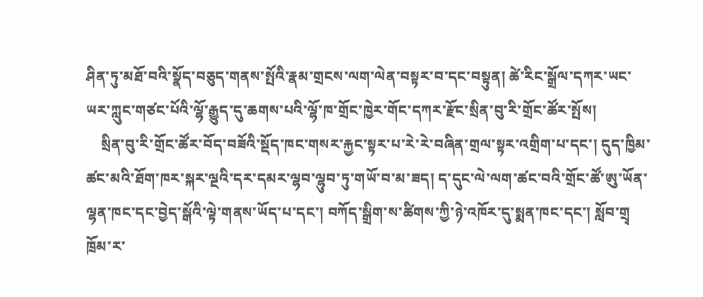ཤིན་ཏུ་མཐོ་བའི་སྣོད་བཅུད་གནས་སྤོའི་རྣམ་གྲངས་ལག་ལེན་བསྟར་བ་དང་བསྟུན། ཚེ་རིང་སྒྲོལ་དཀར་ཡང་ཡར་ཀླུང་གཙང་པོའི་ལྷོ་རྒྱུད་དུ་ཆགས་པའི་ལྷོ་ཁ་གྲོང་ཁྱེར་གོང་དཀར་རྫོང་སྲིན་བུ་རི་གྲོང་ཚོར་སྤོས།
    སྲིན་བུ་རི་གྲོང་ཚོར་བོད་བཟོའི་སྡོད་ཁང་གསར་རྐྱང་སྟར་པ་རེ་རེ་བཞིན་གྲལ་སྟར་འགྲིག་པ་དང་། དུད་ཁྱིམ་ཚང་མའི་ཐོག་ཁར་སྐར་ལྔའི་དར་དམར་ལྷབ་ལྷུབ་ཏུ་གཡོ་བ་མ་ཟད། ད་དུང་ལེ་ལག་ཚང་བའི་གྲོང་ཚོ་ཨུ་ཡོན་ལྷན་ཁང་དང་བྱེད་སྒོའི་ལྟེ་གནས་ཡོད་པ་དང་། བཀོད་སྒྲིག་ས་ཚིགས་ཀྱི་ཉེ་འཁོར་དུ་སྨན་ཁང་དང་། སློབ་གྲྭ ཁྲོམ་ར་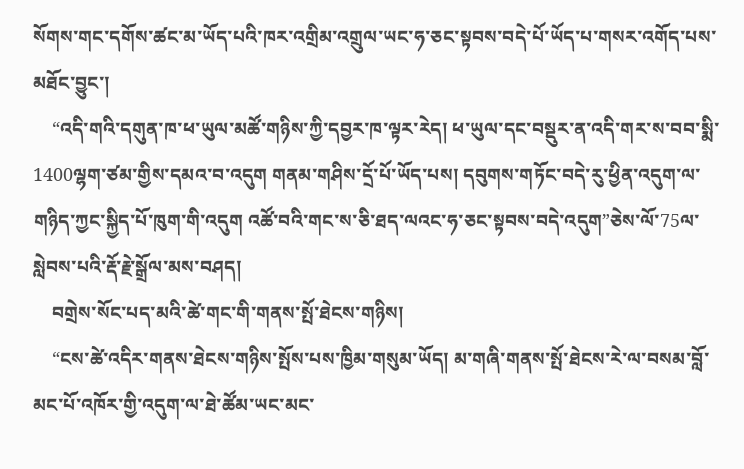སོགས་གང་དགོས་ཚང་མ་ཡོད་པའི་ཁར་འགྲིམ་འགྲུལ་ཡང་ཧ་ཅང་སྟབས་བདེ་པོ་ཡོད་པ་གསར་འགོད་པས་མཐོང་བྱུང་།
    “འདི་གའི་དགུན་ཁ་ཕ་ཡུལ་མཚོ་གཉིས་ཀྱི་དབྱར་ཁ་ལྟར་རེད། ཕ་ཡུལ་དང་བསྡུར་ན་འདི་གར་ས་བབ་སྨི་1400ལྷག་ཙམ་གྱིས་དམའ་བ་འདུག གནམ་གཤིས་དྲོ་པོ་ཡོད་པས། དབུགས་གཏོང་བདེ་རུ་ཕྱིན་འདུག་ལ་གཉིད་ཀྱང་སྐྱིད་པོ་ཁུག་གི་འདུག འཚོ་བའི་གང་ས་ཅི་ཐད་ལའང་ཧ་ཅང་སྟབས་བདེ་འདུག”ཅེས་ལོ་75ལ་སླེབས་པའི་རྡོ་རྗེ་སྒྲོལ་མས་བཤད།
    བགྲེས་སོང་པད་མའི་ཚེ་གང་གི་གནས་སྤོ་ཐེངས་གཉིས།
    “ངས་ཚེ་འདིར་གནས་ཐེངས་གཉིས་སྤོས་པས་ཁྱིམ་གསུམ་ཡོད། མ་གཞི་གནས་སྤོ་ཐེངས་རེ་ལ་བསམ་བློ་མང་པོ་འཁོར་གྱི་འདུག་ལ་ཐེ་ཚོམ་ཡང་མང་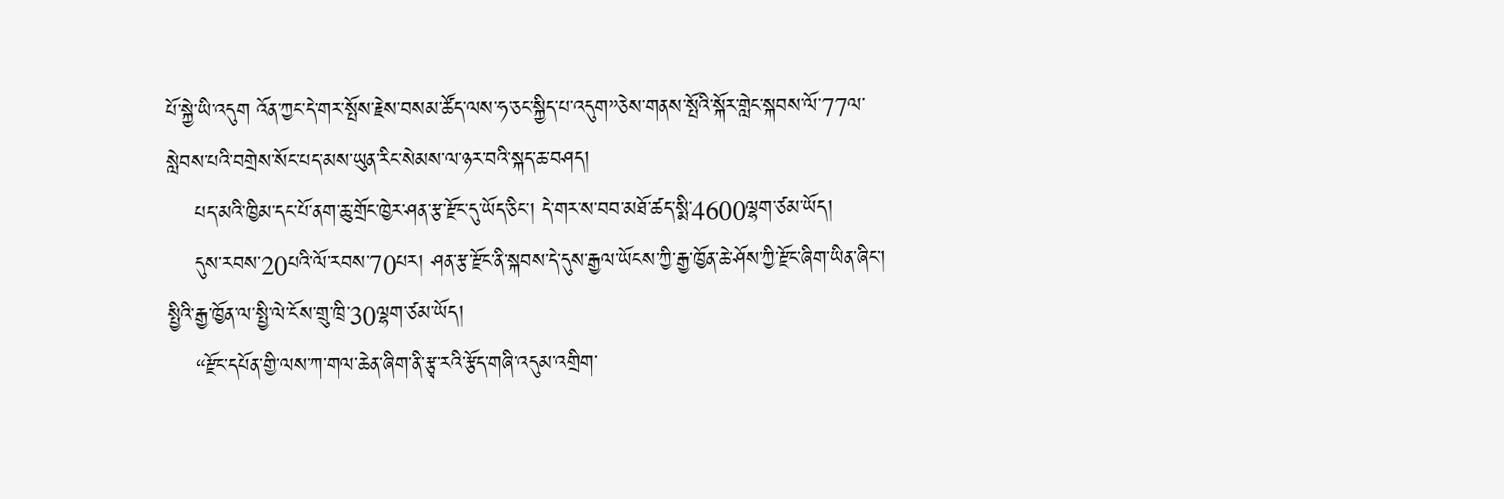པོ་སྐྱེ་ཡི་འདུག འོན་ཀྱང་དེ་གར་སྤོས་རྗེས་བསམ་ཚོད་ལས་ཧ་ཅང་སྐྱིད་པ་འདུག”ཅེས་གནས་སྤོའི་སྐོར་གླེང་སྐབས་ལོ་77ལ་སླེབས་པའི་བགྲེས་སོང་པད་མས་ཡུན་རིང་སེམས་ལ་ཉར་བའི་སྐད་ཆ་བཤད།
    པད་མའི་ཁྱིམ་དང་པོ་ནག་ཆུ་གྲོང་ཁྱེར་ཤན་རྩ་རྫོང་དུ་ཡོད་ཅིང་། དེ་གར་ས་བབ་མཐོ་ཚད་སྨི་4600ལྷག་ཙམ་ཡོད།
    དུས་རབས་20པའི་ལོ་རབས་70པར། ཤན་རྩ་རྫོང་ནི་སྐབས་དེ་དུས་རྒྱལ་ཡོངས་ཀྱི་རྒྱ་ཁྱོན་ཆེ་ཤོས་ཀྱི་རྫོང་ཞིག་ཡིན་ཞིང་། སྤྱིའི་རྒྱ་ཁྱོན་ལ་སྤྱི་ལེ་ངོས་གྲུ་ཁྲི་30ལྷག་ཙམ་ཡོད།
    “རྫོང་དཔོན་གྱི་ལས་ཀ་གལ་ཆེན་ཞིག་ནི་རྩྭ་རའི་རྩོད་གཞི་འདུམ་འགྲིག་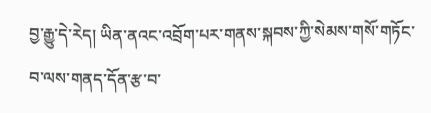བྱ་རྒྱུ་དེ་རེད། ཡིན་ནའང་འབྲོག་པར་གནས་སྐབས་ཀྱི་སེམས་གསོ་གཏོང་བ་ལས་གནད་དོན་རྩ་བ་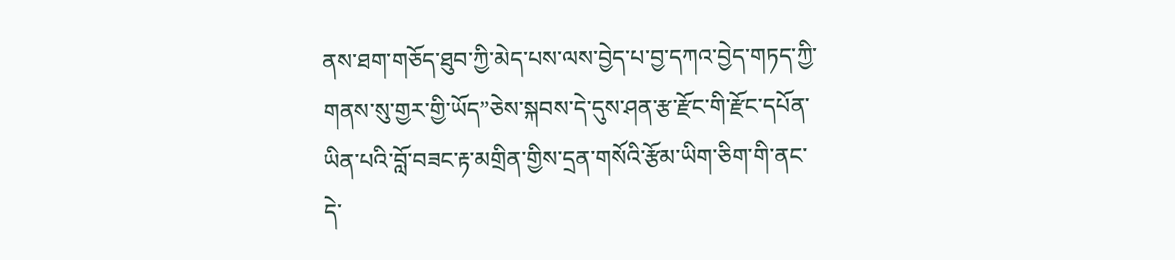ནས་ཐག་གཅོད་ཐུབ་ཀྱི་མེད་པས་ལས་བྱེད་པ་བྱ་དཀའ་བྱེད་གཏད་ཀྱི་གནས་སུ་གྱར་གྱི་ཡོད”ཅེས་སྐབས་དེ་དུས་ཤན་རྩ་རྫོང་གི་རྫོང་དཔོན་ཡིན་པའི་བློ་བཟང་རྟ་མགྲིན་གྱིས་དྲན་གསོའི་རྩོམ་ཡིག་ཅིག་གི་ནང་དེ་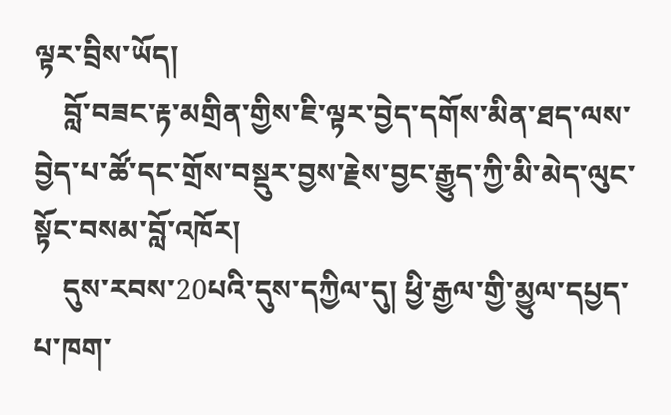ལྟར་བྲིས་ཡོད།
    བློ་བཟང་རྟ་མགྲིན་གྱིས་ཇི་ལྟར་བྱེད་དགོས་མིན་ཐད་ལས་བྱེད་པ་ཚོ་དང་གྲོས་བསྡུར་བྱས་རྗེས་བྱང་རྒྱུད་ཀྱི་མི་མེད་ལུང་སྟོང་བསམ་བློ་འཁོར།
    དུས་རབས་20པའི་དུས་དཀྱིལ་དུ། ཕྱི་རྒྱལ་གྱི་མྱུལ་དཔྱད་པ་ཁག་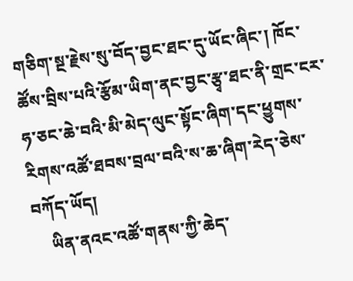གཅིག་སྔ་རྗེས་སུ་བོད་བྱང་ཐང་དུ་ཡོང་ཞིང་། ཁོང་ཚོས་བྲིས་པའི་རྩོམ་ཡིག་ནང་བྱང་རྩྭ་ཐང་ནི་གྲང་ངར་ཧ་ཅང་ཆེ་བའི་མི་མེད་ལུང་སྟོང་ཞིག་དང་ཕྱུགས་རིགས་འཚོ་ཐབས་བྲལ་བའི་ས་ཆ་ཞིག་རེད་ཅེས་བཀོད་ཡོད།
    ཡིན་ནའང་འཚོ་གནས་ཀྱི་ཆེད་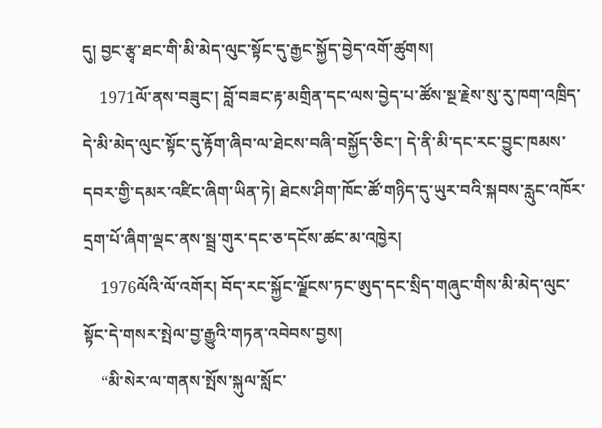དུ། བྱང་རྩྭ་ཐང་གི་མི་མེད་ལུང་སྟོང་དུ་རྒྱང་སྐྱོད་བྱེད་འགོ་ཚུགས།
    1971ལོ་ནས་བཟུང་། བློ་བཟང་རྟ་མགྲིན་དང་ལས་བྱེད་པ་ཚོས་སྔ་རྗེས་སུ་རུ་ཁག་འཁྲིད་དེ་མི་མེད་ལུང་སྟོང་དུ་རྟོག་ཞིབ་ལ་ཐེངས་བཞི་བསྐྱོད་ཅིང་། དེ་ནི་མི་དང་རང་བྱུང་ཁམས་དབར་གྱི་དམར་འཛིང་ཞིག་ཡིན་ཏེ། ཐེངས་ཤིག་ཁོང་ཚོ་གཉིད་དུ་ཡུར་བའི་སྐབས་རླུང་འཁོར་དྲག་པོ་ཞིག་ལྡང་ནས་སྦྲ་གུར་དང་ཅ་དངོས་ཚང་མ་འཁྱེར།
    1976ལོའི་ལོ་འགོར། བོད་རང་སྐྱོང་ལྗོངས་ཏང་ཨུད་དང་སྲིད་གཞུང་གིས་མི་མེད་ལུང་སྟོང་དེ་གསར་སྤེལ་བྱ་རྒྱུའི་གཏན་འབེབས་བྱས།
    “མི་སེར་ལ་གནས་སྤོས་སྐུལ་སློང་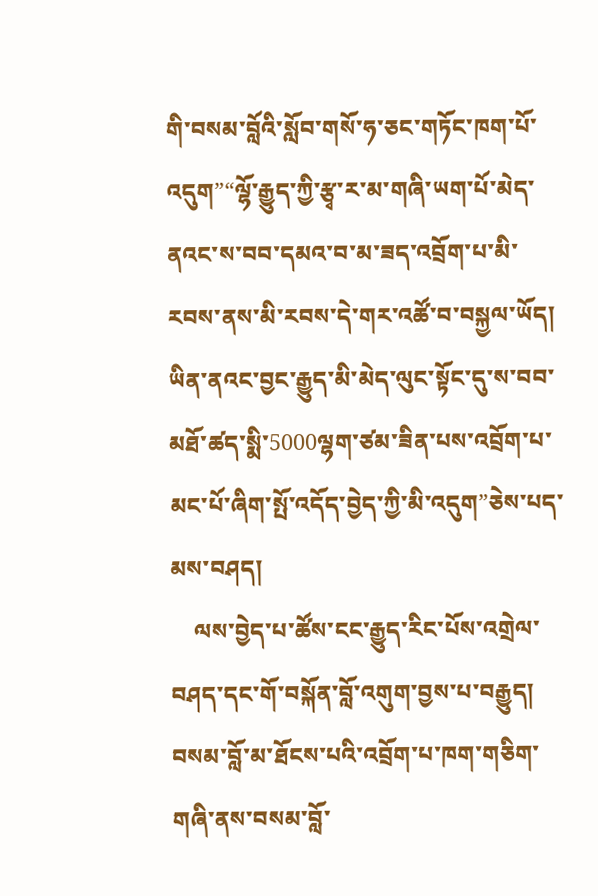གི་བསམ་བློའི་སློབ་གསོ་ཧ་ཅང་གཏོང་ཁག་པོ་འདུག”“ལྷོ་རྒྱུད་ཀྱི་རྩྭ་ར་མ་གཞི་ཡག་པོ་མེད་ནའང་ས་བབ་དམའ་བ་མ་ཟད་འབྲོག་པ་མི་རབས་ནས་མི་རབས་དེ་གར་འཚོ་བ་བསྐྱལ་ཡོད། ཡིན་ནའང་བྱང་རྒྱུད་མི་མེད་ལུང་སྟོང་དུ་ས་བབ་མཐོ་ཚད་སྨི་5000ལྷག་ཙམ་ཟིན་པས་འབྲོག་པ་མང་པོ་ཞིག་སྤོ་འདོད་བྱེད་ཀྱི་མི་འདུག”ཅེས་པད་མས་བཤད།
    ལས་བྱེད་པ་ཚོས་ངང་རྒྱུད་རིང་པོས་འགྲེལ་བཤད་དང་གོ་བསྐོན་བློ་འགུག་བྱས་པ་བརྒྱུད། བསམ་བློ་མ་ཐོངས་པའི་འབྲོག་པ་ཁག་གཅིག་གཞི་ནས་བསམ་བློ་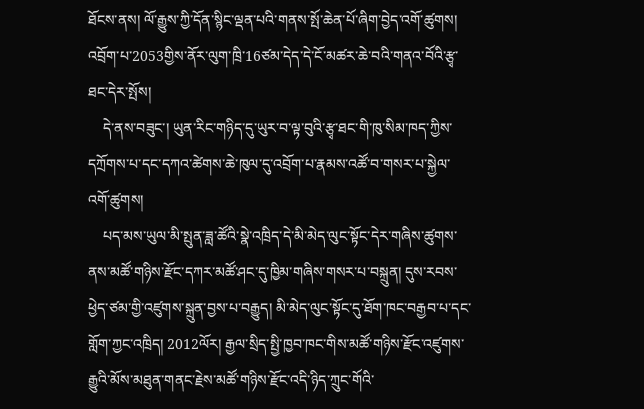ཐོངས་ནས། ལོ་རྒྱུས་ཀྱི་དོན་སྙིང་ལྡན་པའི་གནས་སྤོ་ཆེན་པོ་ཞིག་བྱེད་འགོ་ཚུགས། འབྲོག་པ་2053གྱིས་ནོར་ལུག་ཁྲི་16ཙམ་དེད་དེ་ངོ་མཚར་ཆེ་བའི་གནའ་བོའི་རྩྭ་ཐང་དེར་སྤོས།
    དེ་ནས་བཟུང་། ཡུན་རིང་གཉིད་དུ་ཡུར་བ་ལྟ་བུའི་རྩྭ་ཐང་གི་ཁུ་སིམ་ཁད་ཀྱིས་དཀྲོགས་པ་དང་དཀའ་ཚེགས་ཆེ་ཁུལ་དུ་འབྲོག་པ་རྣམས་འཚོ་བ་གསར་པ་སྐྱེལ་འགོ་ཚུགས།
    པད་མས་ཡུལ་མི་སྤུན་ཟླ་ཚོའི་སྣེ་འཁྲིད་དེ་མི་མེད་ལུང་སྟོང་དེར་གཞིས་ཚུགས་ནས་མཚོ་གཉིས་རྫོང་དཀར་མཚོ་ཤང་དུ་ཁྱིམ་གཞིས་གསར་པ་བསྐྲུན། དུས་རབས་ཕྱེད་ཙམ་གྱི་འཛུགས་སྐྲུན་བྱས་པ་བརྒྱུད། མི་མེད་ལུང་སྟོང་དུ་ཐོག་ཁང་བརྒྱབ་པ་དང་གློག་ཀྱང་འཁྲིད། 2012ལོར། རྒྱལ་སྲིད་སྤྱི་ཁྱབ་ཁང་གིས་མཚོ་གཉིས་རྫོང་འཛུགས་རྒྱུའི་མོས་མཐུན་གནང་རྗེས་མཚོ་གཉིས་རྫོང་འདི་ཉིད་ཀྲུང་གོའི་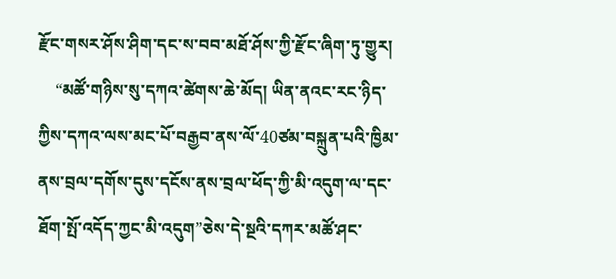རྫོང་གསར་ཤོས་ཤིག་དང་ས་བབ་མཐོ་ཤོས་ཀྱི་རྫོང་ཞིག་ཏུ་གྱུར།
    “མཚོ་གཉིས་སུ་དཀའ་ཚེགས་ཆེ་མོད། ཡིན་ནའང་རང་ཉིད་ཀྱིས་དཀའ་ལས་མང་པོ་བརྒྱབ་ནས་ལོ་40ཙམ་བསྐྲུན་པའི་ཁྱིམ་ནས་བྲལ་དགོས་དུས་དངོས་ནས་བྲལ་ཕོད་ཀྱི་མི་འདུག་ལ་དང་ཐོག་སྤོ་འདོད་ཀྱང་མི་འདུག”ཅེས་དེ་སྔའི་དཀར་མཚོ་ཤང་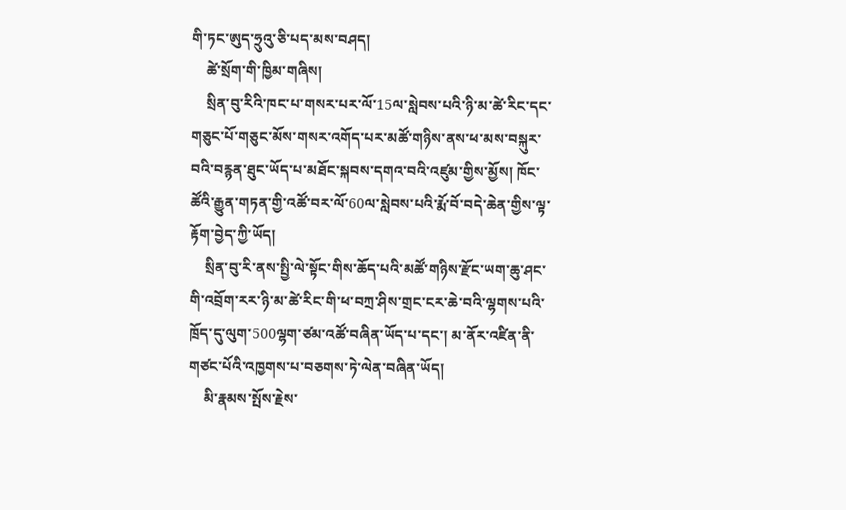གི་ཏང་ཨུད་ཧྲུའུ་ཅི་པད་མས་བཤད།
    ཚེ་སྲོག་གི་ཁྱིམ་གཞིས།
    སྲིན་བུ་རིའི་ཁང་པ་གསར་པར་ལོ་15ལ་སླེབས་པའི་ཉི་མ་ཚེ་རིང་དང་གཅུང་པོ་གཅུང་མོས་གསར་འགོད་པར་མཚོ་གཉིས་ནས་ཕ་མས་བསྐུར་བའི་བརྙན་ཐུང་ཡོད་པ་མཐོང་སྐབས་དགའ་བའི་འཛུམ་གྱིས་མྱོས། ཁོང་ཚོའི་རྒྱུན་གཏན་གྱི་འཚོ་བར་ལོ་60ལ་སླེབས་པའི་རྨོ་བོ་བདེ་ཆེན་གྱིས་ལྟ་རྟོག་བྱེད་ཀྱི་ཡོད།
    སྲིན་བུ་རི་ནས་སྤྱི་ལེ་སྟོང་གིས་ཆོད་པའི་མཚོ་གཉིས་རྫོང་ཡག་ཆུ་ཤང་གི་འབྲོག་རར་ཉི་མ་ཚེ་རིང་གི་ཕ་བཀྲ་ཤིས་གྲང་ངར་ཆེ་བའི་ལྷགས་པའི་ཁྲོད་དུ་ལུག་500ལྷག་ཙམ་འཚོ་བཞིན་ཡོད་པ་དང་། མ་ནོར་འཛིན་ནི་གཙང་པོའི་འཁྱགས་པ་བཅགས་ཏེ་ལེན་བཞིན་ཡོད།
    མི་རྣམས་སྤོས་རྗེས་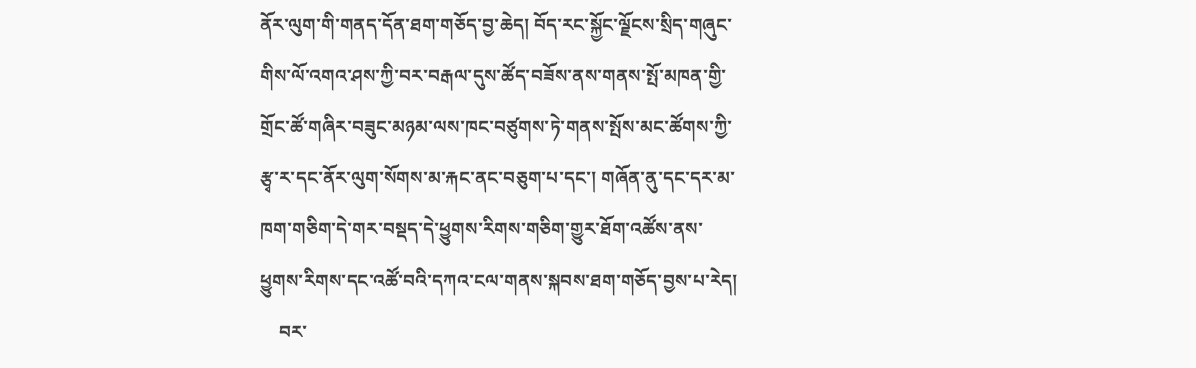ནོར་ལུག་གི་གནད་དོན་ཐག་གཅོད་བྱ་ཆེད། བོད་རང་སྐྱོང་ལྗོངས་སྲིད་གཞུང་གིས་ལོ་འགའ་ཤས་ཀྱི་བར་བརྒལ་དུས་ཚོད་བཟོས་ནས་གནས་སྤོ་མཁན་གྱི་གྲོང་ཚོ་གཞིར་བཟུང་མཉམ་ལས་ཁང་བཙུགས་ཏེ་གནས་སྤོས་མང་ཚོགས་ཀྱི་རྩྭ་ར་དང་ནོར་ལུག་སོགས་མ་རྐང་ནང་བཅུག་པ་དང་། གཞོན་ནུ་དང་དར་མ་ཁག་གཅིག་དེ་གར་བསྡད་དེ་ཕྱུགས་རིགས་གཅིག་གྱུར་ཐོག་འཚོས་ནས་ཕྱུགས་རིགས་དང་འཚོ་བའི་དཀའ་ངལ་གནས་སྐབས་ཐག་གཅོད་བྱས་པ་རེད།
    བར་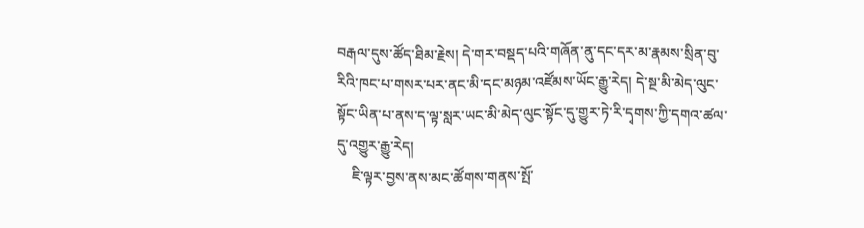བརྒལ་དུས་ཚོད་ཐིམ་རྗེས། དེ་གར་བསྡད་པའི་གཞོན་ནུ་དང་དར་མ་རྣམས་སྲིན་བུ་རིའི་ཁང་པ་གསར་པར་ནང་མི་དང་མཉམ་འཛོམས་ཡོང་རྒྱུ་རེད། དེ་སྔ་མི་མེད་ལུང་སྟོང་ཡིན་པ་ནས་ད་ལྟ་སླར་ཡང་མི་མེད་ལུང་སྟོང་དུ་གྱུར་ཏེ་རི་དྭགས་ཀྱི་དགའ་ཚལ་དུ་འགྱུར་རྒྱུ་རེད།
    ཇི་ལྟར་བྱས་ནས་མང་ཚོགས་གནས་སྤོ་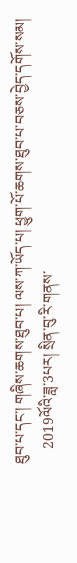ཐུབ་པ་དང་། གཞིས་ཆགས་ཐུབ་པ། ལས་ཀ་ཡོད་པ། ཕྱུག་པོ་ཆགས་ཐུབ་པ་བཅས་བྱེད་དགོས་སམ།
    2019ལོའི་ཟླ་3པར། སྲིན་བུ་རི་གནས་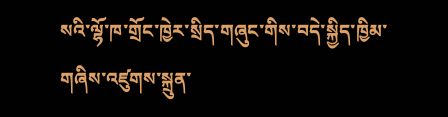སའི་ལྷོ་ཁ་གྲོང་ཁྱེར་སྲིད་གཞུང་གིས་བདེ་སྐྱིད་ཁྱིམ་གཞིས་འཛུགས་སྐྲུན་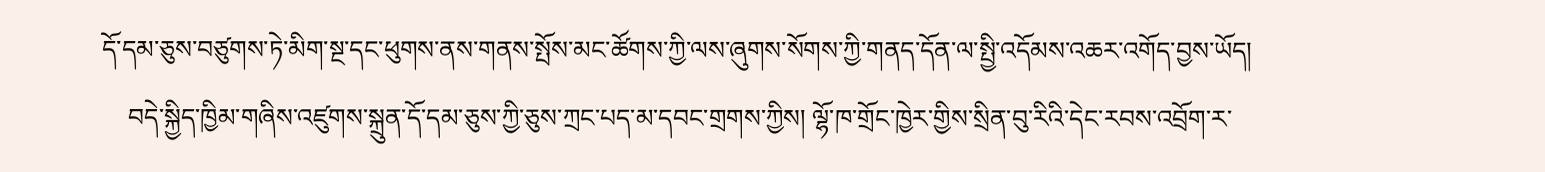དོ་དམ་ཅུས་བཙུགས་ཏེ་མིག་སྔ་དང་ཕུགས་ནས་གནས་སྤོས་མང་ཚོགས་ཀྱི་ལས་ཞུགས་སོགས་ཀྱི་གནད་དོན་ལ་སྤྱི་འདོམས་འཆར་འགོད་བྱས་ཡོད།
    བདེ་སྐྱིད་ཁྱིམ་གཞིས་འཛུགས་སྐྲུན་དོ་དམ་ཅུས་ཀྱི་ཅུས་ཀྲང་པད་མ་དབང་གྲགས་ཀྱིས། ལྷོ་ཁ་གྲོང་ཁྱེར་གྱིས་སྲིན་བུ་རིའི་དེང་རབས་འབྲོག་ར་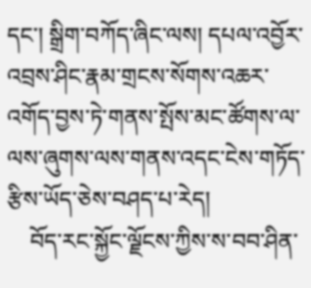དང་། སྒྲིག་བཀོད་ཞིང་ལས། དཔལ་འབྱོར་འབྲས་ཤིང་རྣམ་གྲངས་སོགས་འཆར་འགོད་བྱས་ཏེ་གནས་སྤོས་མང་ཚོགས་ལ་ལས་ཞུགས་ལས་གནས་འདང་ངེས་གཏོད་རྩིས་ཡོད་ཅེས་བཤད་པ་རེད།
    བོད་རང་སྐྱོང་ལྗོངས་ཀྱིས་ས་བབ་ཤིན་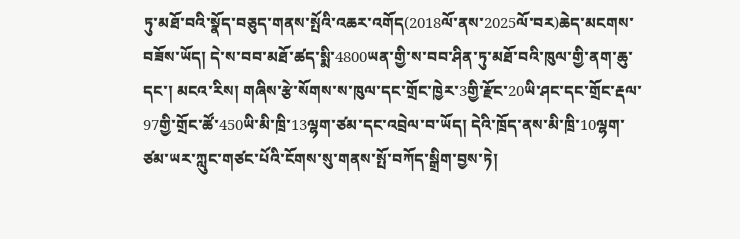ཏུ་མཐོ་བའི་སྣོད་བཅུད་གནས་སྤོའི་འཆར་འགོད(2018ལོ་ནས་2025ལོ་བར)ཆེད་མངགས་བཟོས་ཡོད། དེ་ས་བབ་མཐོ་ཚད་སྨི་4800ཡན་གྱི་ས་བབ་ཤིན་ཏུ་མཐོ་བའི་ཁུལ་གྱི་ནག་ཆུ་དང་། མངའ་རིས། གཞིས་རྩེ་སོགས་ས་ཁུལ་དང་གྲོང་ཁྱེར་3གྱི་རྫོང་20ཡི་ཤང་དང་གྲོང་རྡལ་97གྱི་གྲོང་ཚོ་450ཡི་མི་ཁྲི་13ལྷག་ཙམ་དང་འབྲེལ་བ་ཡོད། དེའི་ཁྲོད་ནས་མི་ཁྲི་10ལྷག་ཙམ་ཡར་ཀླུང་གཙང་པོའི་ངོགས་སུ་གནས་སྤོ་བཀོད་སྒྲིག་བྱས་ཏེ།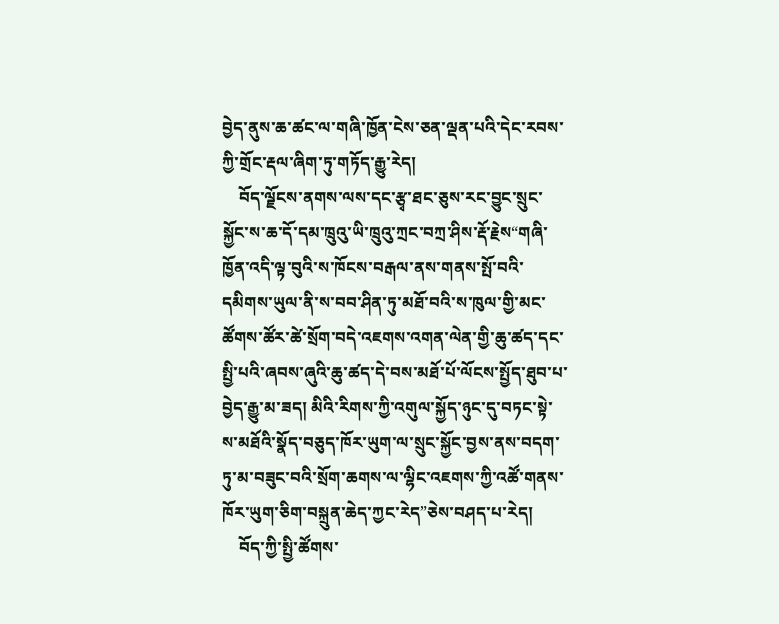བྱེད་ནུས་ཆ་ཚང་ལ་གཞི་ཁྱོན་ངེས་ཅན་ལྡན་པའི་དེང་རབས་ཀྱི་གྲོང་རྡལ་ཞིག་ཏུ་གཏོད་རྒྱུ་རེད།
    བོད་ལྗོངས་ནགས་ལས་དང་རྩྭ་ཐང་ཅུས་རང་བྱུང་སྲུང་སྐྱོང་ས་ཆ་དོ་དམ་ཁྲུའུ་ཡི་ཁྲུའུ་ཀྲང་བཀྲ་ཤིས་རྡོ་རྗེས“གཞི་ཁྱོན་འདི་ལྟ་བུའི་ས་ཁོངས་བརྒལ་ནས་གནས་སྤོ་བའི་དམིགས་ཡུལ་ནི་ས་བབ་ཤིན་ཏུ་མཐོ་བའི་ས་ཁུལ་གྱི་མང་ཚོགས་ཚོར་ཚེ་སྲོག་བདེ་འཇགས་འགན་ལེན་གྱི་ཆུ་ཚད་དང་སྤྱི་པའི་ཞབས་ཞུའི་ཆུ་ཚད་དེ་བས་མཐོ་པོ་ལོངས་སྤྱོད་ཐུབ་པ་བྱེད་རྒྱུ་མ་ཟད། མིའི་རིགས་ཀྱི་འགུལ་སྐྱོད་ཉུང་དུ་བཏང་སྟེ་ས་མཐོའི་སྣོད་བཅུད་ཁོར་ཡུག་ལ་སྲུང་སྐྱོང་བྱས་ནས་བདག་ཏུ་མ་བཟུང་བའི་སྲོག་ཆགས་ལ་ལྷིང་འཇགས་ཀྱི་འཚོ་གནས་ཁོར་ཡུག་ཅིག་བསྐྲུན་ཆེད་ཀྱང་རེད”ཅེས་བཤད་པ་རེད།
    བོད་ཀྱི་སྤྱི་ཚོགས་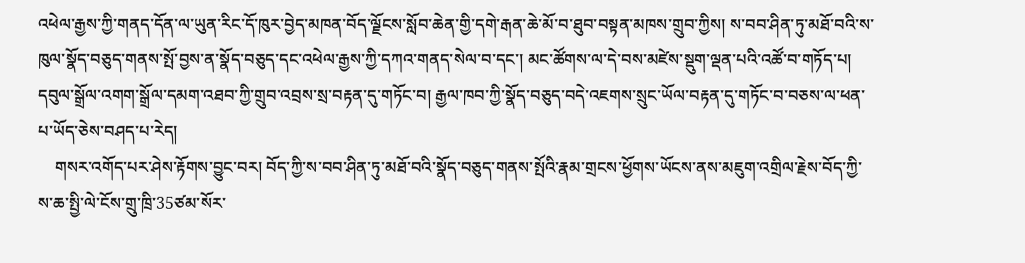འཕེལ་རྒྱས་ཀྱི་གནད་དོན་ལ་ཡུན་རིང་དོ་ཁུར་བྱེད་མཁན་བོད་ལྗོངས་སློབ་ཆེན་གྱི་དགེ་རྒན་ཆེ་མོ་བ་ཐུབ་བསྟན་མཁས་གྲུབ་ཀྱིས། ས་བབ་ཤིན་ཏུ་མཐོ་བའི་ས་ཁུལ་སྣོད་བཅུད་གནས་སྤོ་བྱས་ན་སྣོད་བཅུད་དང་འཕེལ་རྒྱས་ཀྱི་དཀའ་གནད་སེལ་བ་དང་། མང་ཚོགས་ལ་དེ་བས་མཛེས་སྡུག་ལྡན་པའི་འཚོ་བ་གཏོད་པ། དབུལ་སྒྲོལ་འགག་སྒྲོལ་དམག་འཐབ་ཀྱི་གྲུབ་འབྲས་སྲ་བརྟན་དུ་གཏོང་བ། རྒྱལ་ཁབ་ཀྱི་སྣོད་བཅུད་བདེ་འཇགས་སྲུང་ཡོལ་བརྟན་དུ་གཏོང་བ་བཅས་ལ་ཕན་པ་ཡོད་ཅེས་བཤད་པ་རེད།
    གསར་འགོད་པར་ཤེས་རྟོགས་བྱུང་བར། བོད་ཀྱི་ས་བབ་ཤིན་ཏུ་མཐོ་བའི་སྣོད་བཅུད་གནས་སྤོའི་རྣམ་གྲངས་ཕྱོགས་ཡོངས་ནས་མཇུག་འགྲིལ་རྗེས་བོད་ཀྱི་ས་ཆ་སྤྱི་ལེ་ངོས་གྲུ་ཁྲི་35ཙམ་སོར་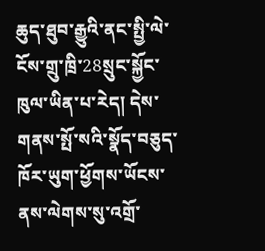ཆུད་ཐུབ་རྒྱུའི་ནང་སྤྱི་ལེ་ངོས་གྲུ་ཁྲི་28སྲུང་སྐྱོང་ཁུལ་ཡིན་པ་རེད། དེས་གནས་སྤོ་སའི་སྣོད་བཅུད་ཁོར་ཡུག་ཕྱོགས་ཡོངས་ནས་ལེགས་སུ་འགྲོ་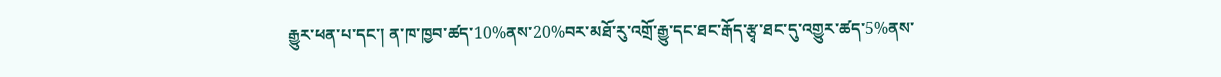རྒྱུར་ཕན་པ་དང་། ན་ཁ་ཁྱབ་ཚད་10%ནས་20%བར་མཐོ་རུ་འགྲོ་རྒྱུ་དང་ཐང་རྒོད་རྩྭ་ཐང་དུ་འགྱུར་ཚད་5%ནས་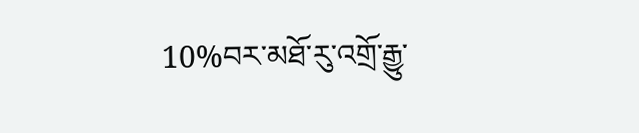10%བར་མཐོ་རུ་འགྲོ་རྒྱུ་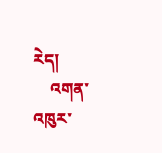རེད།
    འགན་འཁུར་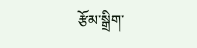རྩོམ་སྒྲིག་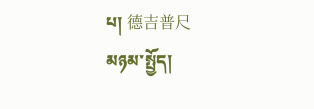པ། 德吉普尺
མཉམ་སྤྱོད།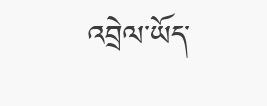འབྲེལ་ཡོད་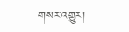གསར་འགྱུར།